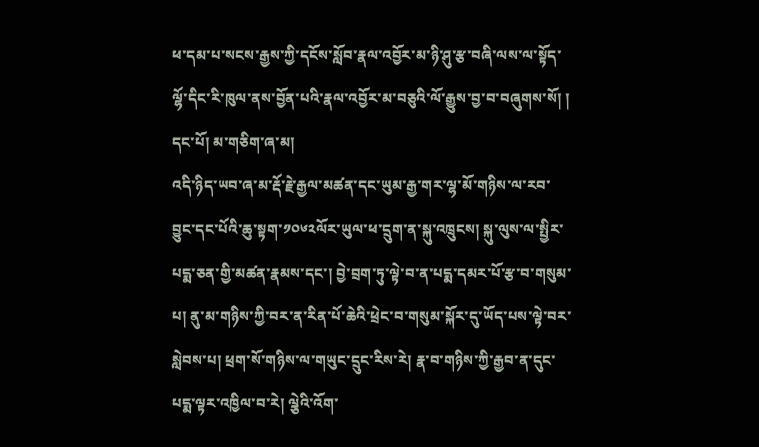ཕ་དམ་པ་སངས་རྒྱས་ཀྱི་དངོས་སློབ་རྣལ་འབྱོར་མ་ཉི་ཤུ་རྩ་བཞི་ལས་ལ་སྟོད་ལྷོ་དིང་རི་ཁུལ་ནས་བྱོན་པའི་རྣལ་འབྱོར་མ་བཅུའི་ལོ་རྒྱུས་བྱ་བ་བཞུགས་སོ། །
དང་པོ། མ་གཅིག་ཞ་མ།
འདི་ཉིད་ཡབ་ཞ་མ་རྡོ་རྗེ་རྒྱལ་མཚན་དང་ཡུམ་རྒྱ་གར་ལྷ་མོ་གཉིས་ལ་རབ་བྱུང་དང་པོའི་ཆུ་སྟག་༡༠༦༢ལོར་ཡུལ་ཕ་དྲུག་ན་སྐུ་འཁྲུངས། སྐུ་ལུས་ལ་སྤྱིར་པདྨ་ཅན་གྱི་མཚན་རྣམས་དང་། བྱེ་བྲག་ཏུ་ལྟེ་བ་ན་པདྨ་དམར་པོ་རྩ་བ་གསུམ་པ། ནུ་མ་གཉིས་ཀྱི་བར་ན་རིན་པོ་ཆེའི་ཕྲེང་བ་གསུམ་སྐོར་དུ་ཡོད་པས་ལྟེ་བར་སླེབས་པ། ཕྲག་སོ་གཉིས་ལ་གཡུང་དྲུང་རིས་རེ། རྣ་བ་གཉིས་ཀྱི་རྒྱབ་ན་དུང་པདྨ་ལྟར་འཁྱིལ་བ་རེ། ལྕེའི་འོག་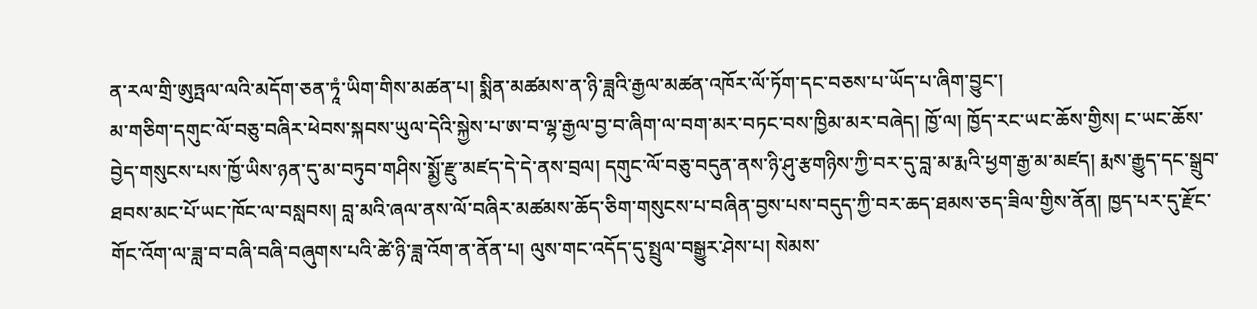ན་རལ་གྲི་ཨུཏྤལ་ལའི་མདོག་ཅན་ཏཱཾ་ཡིག་གིས་མཚན་པ། སྨིན་མཚམས་ན་ཉི་ཟླའི་རྒྱལ་མཚན་འཁོར་ལོ་ཏོག་དང་བཅས་པ་ཡོད་པ་ཞིག་བྱུང་།
མ་གཅིག་དགུང་ལོ་བཅུ་བཞིར་ཕེབས་སྐབས་ཡུལ་དེའི་སྐྱེས་པ་ཨ་བ་ལྷ་རྒྱལ་བྱ་བ་ཞིག་ལ་བག་མར་བཏང་བས་ཁྱིམ་མར་བཞེད། ཁྱོ་ལ། ཁྱོད་རང་ཡང་ཆོས་གྱིས། ང་ཡང་ཆོས་བྱེད་གསུངས་པས་ཁྱོ་ཡིས་ཉན་དུ་མ་བཏུབ་གཤིས་སྨྱོ་རྫུ་མཛད་དེ་དེ་ནས་བྲལ། དགུང་ལོ་བཅུ་བདུན་ནས་ཉི་ཤུ་རྩགཉིས་ཀྱི་བར་དུ་བླ་མ་རྨའི་ཕྱག་རྒྱ་མ་མཛད། རྨས་རྒྱུད་དང་སྒྲུབ་ཐབས་མང་པོ་ཡང་ཁོང་ལ་བསླབས། བླ་མའི་ཞལ་ནས་ལོ་བཞིར་མཚམས་ཆོད་ཅིག་གསུངས་པ་བཞིན་བྱས་པས་བདུད་ཀྱི་བར་ཆད་ཐམས་ཅད་ཟིལ་གྱིས་ནོན། ཁྱད་པར་དུ་རྫོང་གོང་འོག་ལ་ཟླ་བ་བཞི་བཞི་བཞུགས་པའི་ཚེ་ཉི་ཟླ་འོག་ན་ནོན་པ། ལུས་གང་འདོད་དུ་སྤྲུལ་བསྒྱུར་ཤེས་པ། སེམས་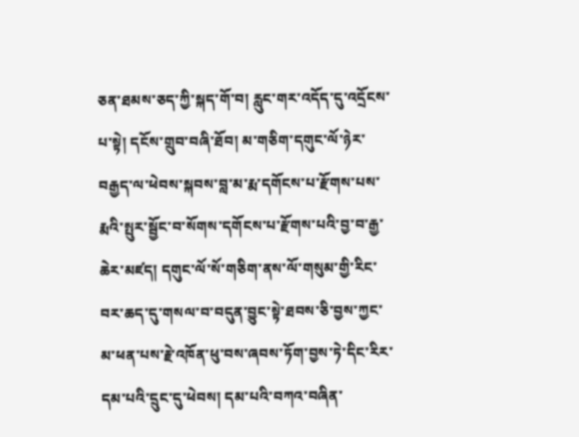ཅན་ཐམས་ཅད་ཀྱི་སྐད་གོ་བ། རླུང་གར་འདོད་དུ་འདྲོངས་པ་སྟེ། དངོས་གྲུབ་བཞི་ཐོབ། མ་གཅིག་དགུང་ལོ་ཉེར་བརྒྱད་ལ་ཕེབས་སྐབས་བླ་མ་རྨ་དགོངས་པ་རྫོགས་པས་རྨའི་སྤུར་སྦྱོང་བ་སོགས་དགོངས་པ་རྫོགས་པའི་བྱ་བ་རྒྱ་ཆེར་མཛད། དགུང་ལོ་སོ་གཅིག་ནས་ལོ་གསུམ་གྱི་རིང་བར་ཆད་དུ་གསལ་བ་བདུན་བྱུང་སྟེ་ཐབས་ཅི་བྱས་ཀྱང་མ་ཕན་པས་རྗེ་འཁོན་ཕུ་བས་ཞབས་ཏོག་བྱས་ཏེ་དིང་རིར་དམ་པའི་དྲུང་དུ་ཕེབས། དམ་པའི་བཀའ་བཞིན་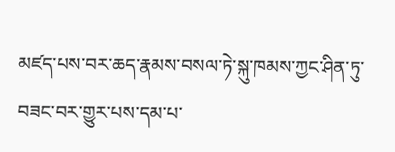མཛད་པས་བར་ཆད་རྣམས་བསལ་ཏེ་སྐུ་ཁམས་ཀྱང་ཤིན་ཏུ་བཟང་བར་གྱུར་པས་དམ་པ་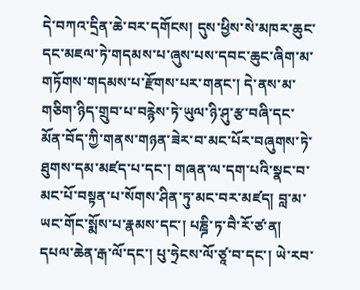དེ་བཀའ་དྲིན་ཆེ་བར་དགོངས། དུས་ཕྱིས་སེ་མཁར་ཆུང་དང་མཇལ་ཏེ་གདམས་པ་ཞུས་པས་དབང་ཆུང་ཞིག་མ་གཏོགས་གདམས་པ་རྫོགས་པར་གནང་། དེ་ནས་མ་གཅིག་ཉིད་གྲུབ་པ་བརྙེས་ཏེ་ཡུལ་ཉི་ཤུ་རྩ་བཞི་དང་མོན་བོད་ཀྱི་གནས་གཉན་ཟེར་བ་མང་པོར་བཞུགས་ཏེ་ཐུགས་དམ་མཛད་པ་དང་། གཞན་ལ་དག་པའི་སྣང་བ་མང་པོ་བསྟན་པ་སོགས་ཤིན་ཏུ་མང་བར་མཛད། བླ་མ་ཡང་གོང་སྨོས་པ་རྣམས་དང་། པཎྜི་ཏ་བཻ་རོ་ཙ་ན། དཔལ་ཆེན་རྒ་ལོ་དང་། པུ་ཧྲེངས་ལོ་ཙཱ་བ་དང་། ཡེ་རབ་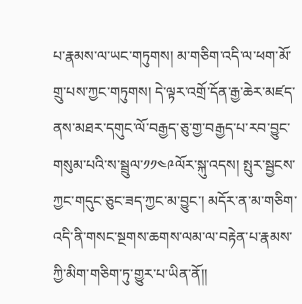པ་རྣམས་ལ་ཡང་གཏུགས། མ་གཅིག་འདི་ལ་ཕག་མོ་གྲུ་པས་ཀྱང་གཏུགས། དེ་ལྟར་འགྲོ་དོན་རྒྱ་ཆེར་མཛད་ནས་མཐར་དགུང་ལོ་བརྒྱད་ཅུ་གྱ་བརྒྱད་པ་རབ་བྱུང་གསུམ་པའི་ས་སྦྲུལ་༡༡༤༩ལོར་སྐུ་འདས། སྤུར་སྦྱངས་ཀྱང་གདུང་ཅུང་ཟད་ཀྱང་མ་བྱུང་། མདོར་ན་མ་གཅིག་འདི་ནི་གསང་སྔགས་ཆགས་ལམ་ལ་བརྟེན་པ་རྣམས་ཀྱི་མིག་གཅིག་ཏུ་གྱུར་པ་ཡིན་ནོ།།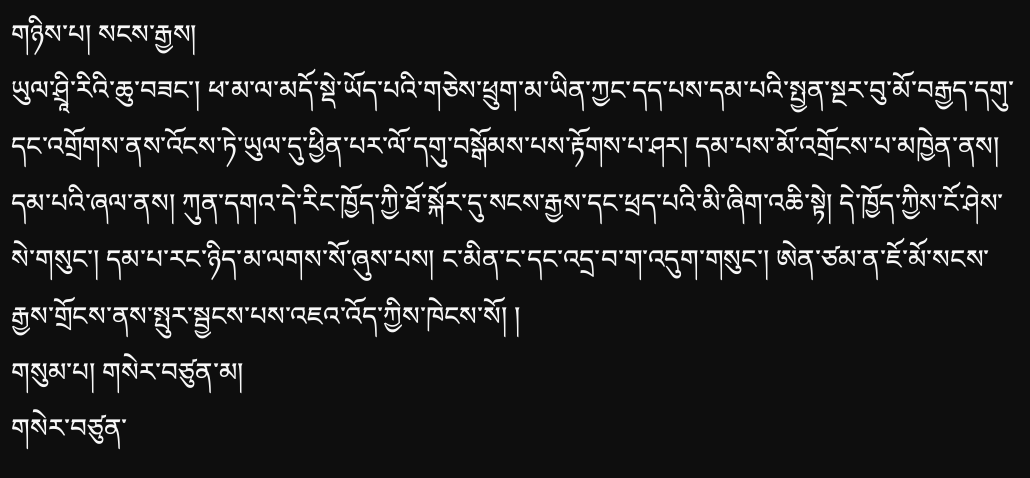གཉིས་པ། སངས་རྒྱས།
ཡུལ་ཤྲཱི་རིའི་ཆུ་བཟང་། ཕ་མ་ལ་མདོ་སྡེ་ཡོད་པའི་གཅེས་ཕྲུག་མ་ཡིན་ཀྱང་དད་པས་དམ་པའི་སྤྱན་སྔར་བུ་མོ་བརྒྱད་དགུ་དང་འགྲོགས་ནས་འོངས་ཏེ་ཡུལ་དུ་ཕྱིན་པར་ལོ་དགུ་བསྒོམས་པས་རྟོགས་པ་ཤར། དམ་པས་མོ་འགྲོངས་པ་མཁྱེན་ནས། དམ་པའི་ཞལ་ནས། ཀུན་དགའ་དེ་རིང་ཁྱོད་ཀྱི་ཐོ་སྐོར་དུ་སངས་རྒྱས་དང་ཕྲད་པའི་མི་ཞིག་འཆི་སྟེ། དེ་ཁྱོད་ཀྱིས་ངོ་ཤེས་སེ་གསུང་། དམ་པ་རང་ཉིད་མ་ལགས་སོ་ཞུས་པས། ང་མིན་ང་དང་འདྲ་བ་ག་འདུག་གསུང་། ཨེན་ཙམ་ན་ཇོ་མོ་སངས་རྒྱས་གྲོངས་ནས་སྤུར་སྦྱངས་པས་འཇའ་འོད་ཀྱིས་ཁེངས་སོ། །
གསུམ་པ། གསེར་བཙུན་མ།
གསེར་བཙུན་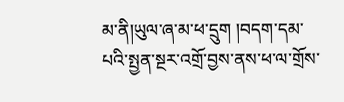མ་ནི།ཡུལ་ཞ་མ་ཕ་དྲུག །བདག་དམ་པའི་སྤྱན་སྔར་འགྲོ་བྱས་ནས་ཕ་ལ་གྲོས་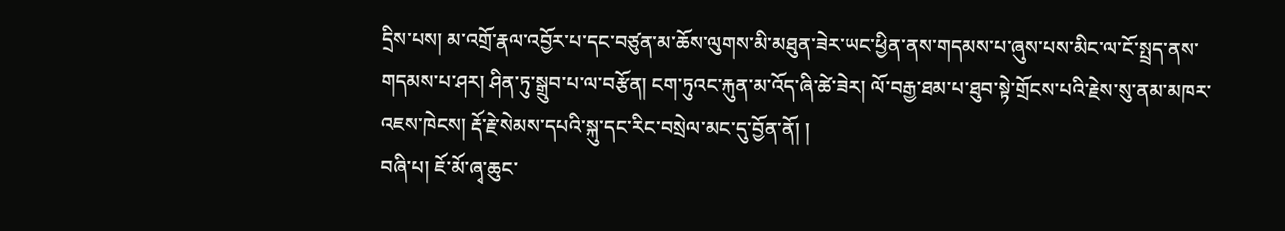དྲིས་པས། མ་འགྲོ་རྣལ་འབྱོར་པ་དང་བཙུན་མ་ཆོས་ལུགས་མི་མཐུན་ཟེར་ཡང་ཕྱིན་ནས་གདམས་པ་ཞུས་པས་མིང་ལ་ངོ་སྤྲད་ནས་གདམས་པ་ཤར། ཤིན་ཏུ་སྒྲུབ་པ་ལ་བརྩོན། ངག་ཏུའང་རྐུན་མ་འོད་ཞི་ཚེ་ཟེར། ལོ་བརྒྱ་ཐམ་པ་ཐུབ་སྟེ་གྲོངས་པའི་རྗེས་སུ་ནམ་མཁར་འཇས་ཁེངས། རྡོ་རྗེ་སེམས་དཔའི་སྐུ་དང་རིང་བསྲེལ་མང་དུ་བྱོན་ནོ། །
བཞི་པ། ཇོ་མོ་ཞྭ་ཆུང་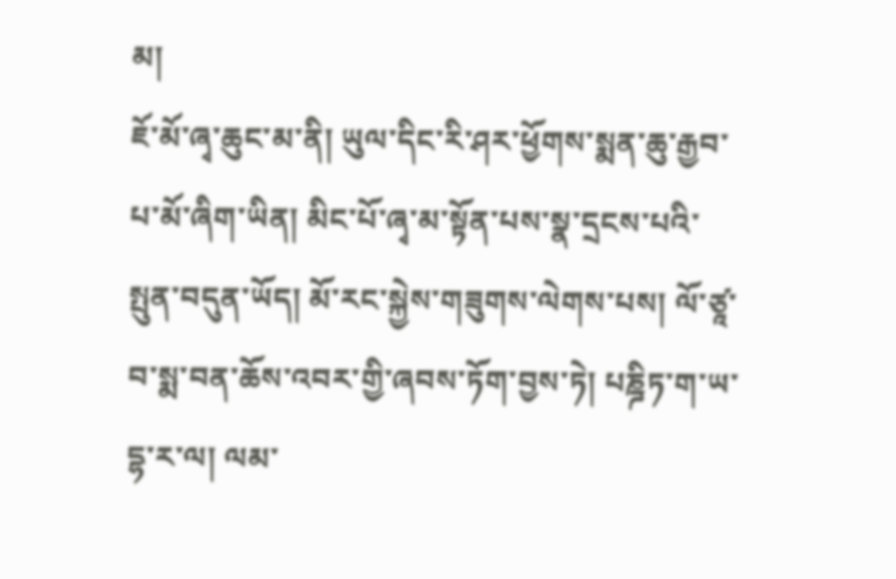མ།
ཇོ་མོ་ཞྭ་ཆུང་མ་ནི། ཡུལ་དིང་རི་ཤར་ཕྱོགས་སྨན་ཆུ་རྒྱབ་པ་མོ་ཞིག་ཡིན། མིང་པོ་ཞྭ་མ་སྟོན་པས་སྣ་དྲངས་པའི་སྤུན་བདུན་ཡོད། མོ་རང་སྐྱེས་གཟུགས་ལེགས་པས། ལོ་ཙཱ་བ་སྨ་བན་ཆོས་འབར་གྱི་ཞབས་ཏོག་བྱས་ཏེ། པཎྜིཏ་ག་ཡ་དྷ་ར་ལ། ལམ་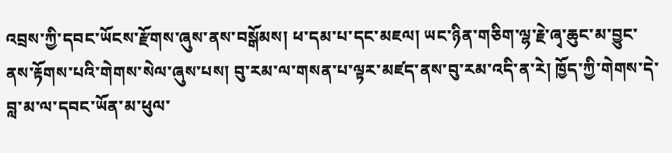འབྲས་ཀྱི་དབང་ཡོངས་རྫོགས་ཞུས་ནས་བསྒོམས། ཕ་དམ་པ་དང་མཇལ། ཡང་ཉིན་གཅིག་ལྷ་རྗེ་ཞྭ་ཆུང་མ་བྱུང་ནས་རྟོགས་པའི་གེགས་སེལ་ཞུས་པས། བུ་རམ་ལ་གསན་པ་ལྟར་མཛད་ནས་བུ་རམ་འདི་ན་རེ། ཁྱོད་ཀྱི་གེགས་དེ་བླ་མ་ལ་དབང་ཡོན་མ་ཕུལ་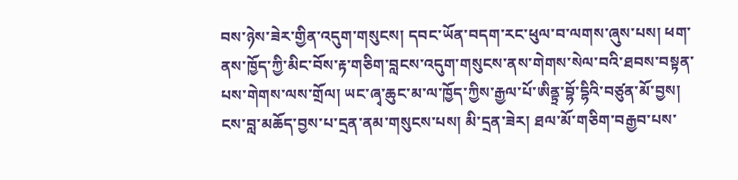བས་ཉེས་ཟེར་གྱིན་འདུག་གསུངས། དབང་ཡོན་བདག་རང་ཕུལ་བ་ལགས་ཞུས་པས། ཕག་ནས་ཁྱོད་ཀྱི་མིང་བོས་རྟ་གཅིག་བླངས་འདུག་གསུངས་ནས་གེགས་སེལ་བའི་ཐབས་བསྟན་པས་གེགས་ལས་གྲོལ། ཡང་ཞྭ་ཆུང་མ་ལ་ཁྱོད་ཀྱིས་རྒྱལ་པོ་ཨིནྟྲ་བྷོ་དྷིའི་བཙུན་མོ་བྱས། ངས་བླ་མཆོད་བྱས་པ་དྲན་ནམ་གསུངས་པས། མི་དྲན་ཟེར། ཐལ་མོ་གཅིག་བརྒྱབ་པས་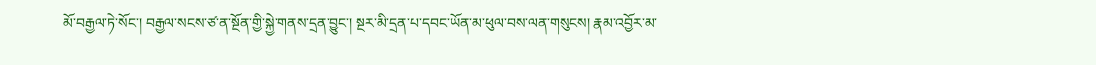མོ་བརྒྱལ་ཏེ་སོང་། བརྒྱལ་སངས་ཙ་ན་སྔོན་གྱི་སྐྱེ་གནས་དྲན་བྱུང་། སྔར་མི་དྲན་པ་དབང་ཡོན་མ་ཕུལ་བས་ལན་གསུངས། རྣམ་འབྱོར་མ་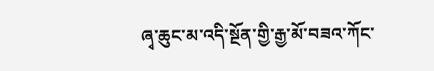ཞྭ་ཆུང་མ་འདི་སྔོན་གྱི་རྒྱ་མོ་བཟའ་ཀོང་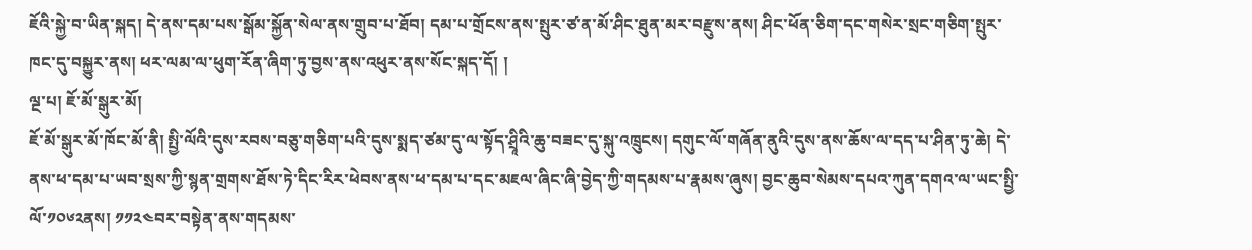ཇོའི་སྐྱེ་བ་ཡིན་སྐད། དེ་ནས་དམ་པས་སྒོམ་སྐྱོན་སེལ་ནས་གྲུབ་པ་ཐོབ། དམ་པ་གྲོངས་ནས་སྤུར་ཙ་ན་མོ་ཤིང་ཐུན་མར་བརྫུས་ནས། ཤིང་ཕོན་ཅིག་དང་གསེར་སྲང་གཅིག་སྤུར་ཁང་དུ་བསྐྱུར་ནས། ཕར་ལམ་ལ་ཕུག་རོན་ཞིག་ཏུ་བྱས་ནས་འཕུར་ནས་སོང་སྐད་དོ། །
ལྔ་པ། ཇོ་མོ་སྒུར་མོ།
ཇོ་མོ་སྒུར་མོ་ཁོང་མོ་ནི། སྤྱི་ལོའི་དུས་རབས་བཅུ་གཅིག་པའི་དུས་སྨད་ཙམ་དུ་ལ་སྟོད་ཤྲཱིའི་ཆུ་བཟང་དུ་སྐུ་འཁྲུངས། དགུང་ལོ་གཞོན་ནུའི་དུས་ནས་ཆོས་ལ་དད་པ་ཤིན་ཏུ་ཆེ། དེ་ནས་ཕ་དམ་པ་ཡབ་སྲས་ཀྱི་སྙན་གྲགས་ཐོས་ཏེ་དིང་རིར་ཕེབས་ནས་ཕ་དམ་པ་དང་མཇལ་ཞིང་ཞི་བྱེད་ཀྱི་གདམས་པ་རྣམས་ཞུས། བྱང་ཆུབ་སེམས་དཔའ་ཀུན་དགའ་ལ་ཡང་སྤྱི་ལོ་༡༠༦༢ནས། ༡༡༢༤བར་བསྟེན་ནས་གདམས་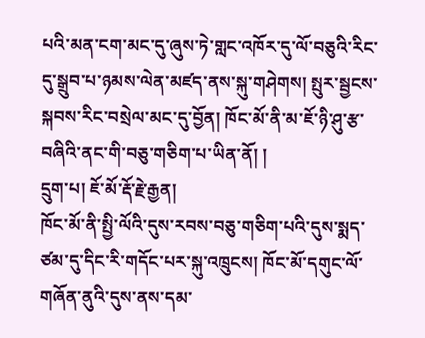པའི་མན་ངག་མང་དུ་ཞུས་ཏེ་གླང་འཁོར་དུ་ལོ་བཅུའི་རིང་དུ་སྒྲུབ་པ་ཉམས་ལེན་མཛད་ནས་སྐུ་གཤེགས། སྤུར་སྦྱངས་སྐབས་རིང་བསྲེལ་མང་དུ་བྱོན། ཁོང་མོ་ནི་མ་ཇོ་ཉི་ཤུ་རྩ་བཞིའི་ནང་གི་བཅུ་གཅིག་པ་ཡིན་ནོ། །
དྲུག་པ། ཇོ་མོ་རྡོ་རྗེ་རྒྱན།
ཁོང་མོ་ནི་སྤྱི་ལོའི་དུས་རབས་བཅུ་གཅིག་པའི་དུས་སྨད་ཙམ་དུ་དིང་རི་གདོང་པར་སྐུ་འཁྲུངས། ཁོང་མོ་དགུང་ལོ་གཞོན་ནུའི་དུས་ནས་དམ་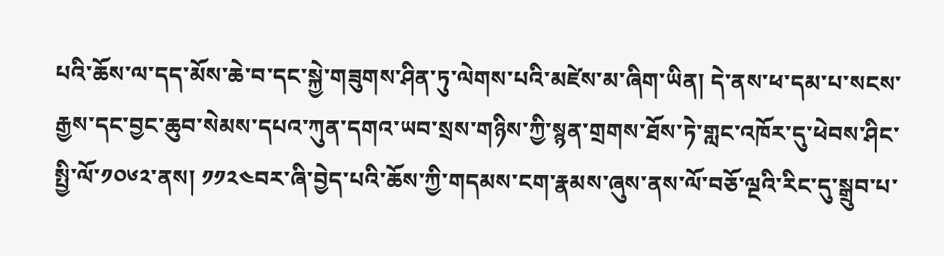པའི་ཆོས་ལ་དད་མོས་ཆེ་བ་དང་སྐྱེ་གཟུགས་ཤིན་ཏུ་ལེགས་པའི་མཛེས་མ་ཞིག་ཡིན། དེ་ནས་ཕ་དམ་པ་སངས་རྒྱས་དང་བྱང་ཆུབ་སེམས་དཔའ་ཀུན་དགའ་ཡབ་སྲས་གཉིས་ཀྱི་སྙན་གྲགས་ཐོས་ཏེ་གླང་འཁོར་དུ་ཕེབས་ཤིང་སྤྱི་ལོ་༡༠༦༢་ནས། ༡༡༢༤བར་ཞི་བྱེད་པའི་ཆོས་ཀྱི་གདམས་ངག་རྣམས་ཞུས་ནས་ལོ་བཅོ་ལྔའི་རིང་དུ་སྒྲུབ་པ་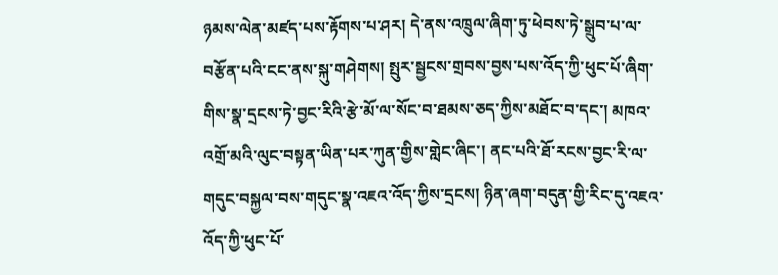ཉམས་ལེན་མཛད་པས་རྟོགས་པ་ཤར། དེ་ནས་འཁྲུལ་ཞིག་ཏུ་ཕེབས་ཏེ་སྒྲུབ་པ་ལ་བརྩོན་པའི་ངང་ནས་སྐུ་གཤེགས། སྤུར་སྦྱངས་གྲབས་བྱས་པས་འོད་ཀྱི་ཕུང་པོ་ཞིག་གིས་སྣ་དྲངས་ཏེ་བྱང་རིའི་རྩེ་མོ་ལ་སོང་བ་ཐམས་ཅད་ཀྱིས་མཐོང་བ་དང་། མཁའ་འགྲོ་མའི་ལུང་བསྟན་ཡིན་པར་ཀུན་གྱིས་གླེང་ཞིང་། ནང་པའི་ཐོ་རངས་བྱང་རི་ལ་གདུང་བསྐྱལ་བས་གདུང་སྣ་འཇའ་འོད་ཀྱིས་དྲངས། ཉིན་ཞག་བདུན་གྱི་རིང་དུ་འཇའ་འོད་ཀྱི་ཕུང་པོ་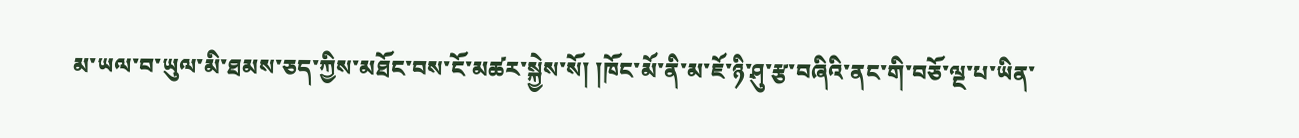མ་ཡལ་བ་ཡུལ་མི་ཐམས་ཅད་ཀྱིས་མཐོང་བས་ངོ་མཚར་སྐྱེས་སོ། །ཁོང་མོ་ནི་མ་ཇོ་ཉི་ཤུ་རྩ་བཞིའི་ནང་གི་བཅོ་ལྔ་པ་ཡིན་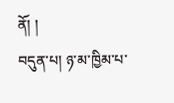ནོ། །
བདུན་པ། ཉ་མ་ཁྱིམ་པ་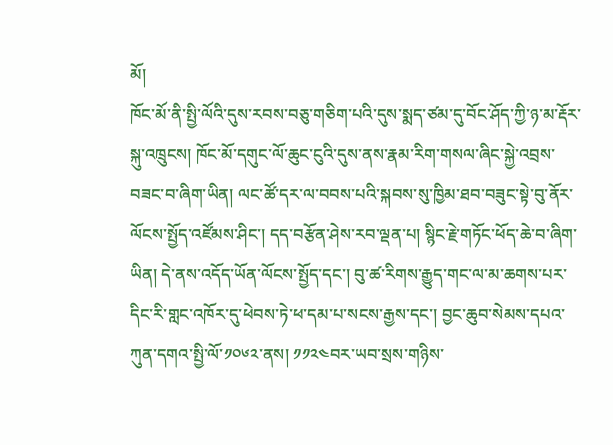མོ།
ཁོང་མོ་ནི་སྤྱི་ལོའི་དུས་རབས་བཅུ་གཅིག་པའི་དུས་སྨད་ཙམ་དུ་བོང་ཤོད་ཀྱི་ཉ་མ་རྡོར་སྐུ་འཁྲུངས། ཁོང་མོ་དགུང་ལོ་ཆུང་ངུའི་དུས་ནས་རྣམ་རིག་གསལ་ཞིང་སྐྱེ་འབྲས་བཟང་བ་ཞིག་ཡིན། ལང་ཚོ་དར་ལ་བབས་པའི་སྐབས་སུ་ཁྱིམ་ཐབ་བཟུང་སྟེ་བུ་ནོར་ལོངས་སྤྱོད་འཛོམས་ཤིང་། དད་བརྩོན་ཤེས་རབ་ལྡན་པ། སྙིང་རྗེ་གཏོང་ཕོད་ཆེ་བ་ཞིག་ཡིན། དེ་ནས་འདོད་ཡོན་ལོངས་སྤྱོད་དང་། བུ་ཚ་རིགས་རྒྱུད་གང་ལ་མ་ཆགས་པར་དིང་རི་གླང་འཁོར་དུ་ཕེབས་ཏེ་ཕ་དམ་པ་སངས་རྒྱས་དང་། བྱང་ཆུབ་སེམས་དཔའ་ཀུན་དགའ་སྤྱི་ལོ་༡༠༦༢་ནས། ༡༡༢༤བར་ཡབ་སྲས་གཉིས་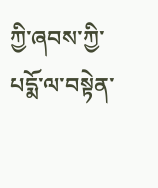ཀྱི་ཞབས་ཀྱི་པདྨོ་ལ་བསྟེན་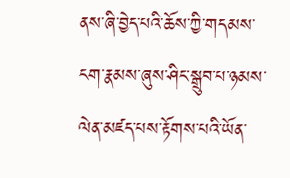ནས་ཞི་བྱེད་པའི་ཆོས་ཀྱི་གདམས་ངག་རྣམས་ཞུས་ཤིང་སྒྲུབ་པ་ཉམས་ལེན་མཛད་པས་རྟོགས་པའི་ཡོན་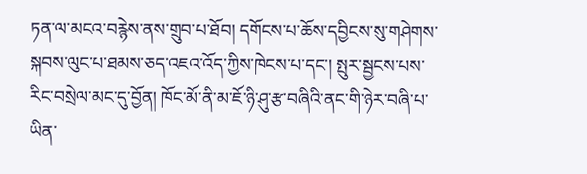ཏན་ལ་མངའ་བརྙེས་ནས་གྲུབ་པ་ཐོབ། དགོངས་པ་ཆོས་དབྱིངས་སུ་གཤེགས་སྐབས་ལུང་པ་ཐམས་ཅད་འཇའ་འོད་ཀྱིས་ཁེངས་པ་དང་། སྤུར་སྦྱངས་པས་རིང་བསྲེལ་མང་དུ་བྱོན། ཁོང་མོ་ནི་མ་ཇོ་ཉི་ཤུ་རྩ་བཞིའི་ནང་གི་ཉེར་བཞི་པ་ཡིན་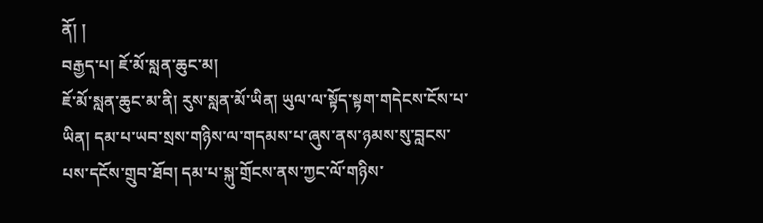ནོ། །
བརྒྱད་པ། ཇོ་མོ་སླན་ཆུང་མ།
ཇོ་མོ་སླན་ཆུང་མ་ནི། རུས་སླན་མོ་ཡིན། ཡུལ་ལ་སྟོད་སྟག་གདེངས་ངོས་པ་ཡིན། དམ་པ་ཡབ་སྲས་གཉིས་ལ་གདམས་པ་ཞུས་ནས་ཉམས་སུ་བླངས་པས་དངོས་གྲུབ་ཐོབ། དམ་པ་སྐུ་གྲོངས་ནས་ཀྱང་ལོ་གཉིས་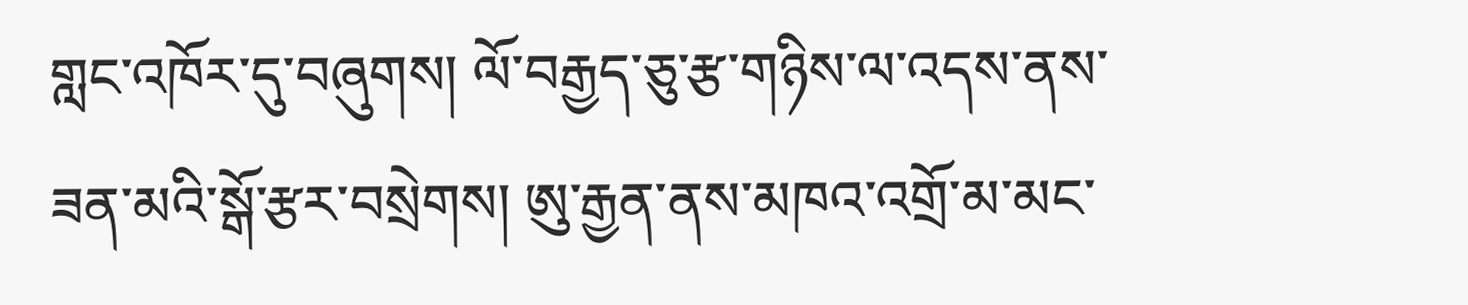གླང་འཁོར་དུ་བཞུགས། ལོ་བརྒྱད་ཅུ་རྩ་གཉིས་ལ་འདས་ནས་ཟན་མའི་སྒོ་རྩར་བསྲེགས། ཨུ་རྒྱན་ནས་མཁའ་འགྲོ་མ་མང་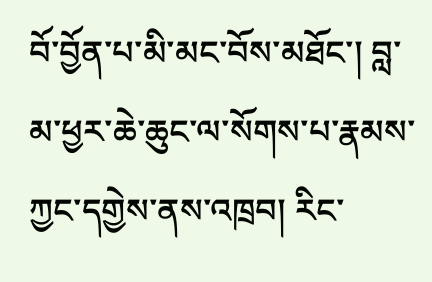བོ་བྱོན་པ་མི་མང་བོས་མཐོང་། བླ་མ་ཕྱར་ཆེ་ཆུང་ལ་སོགས་པ་རྣམས་ཀྱང་དགྱེས་ནས་འཁྲབ། རིང་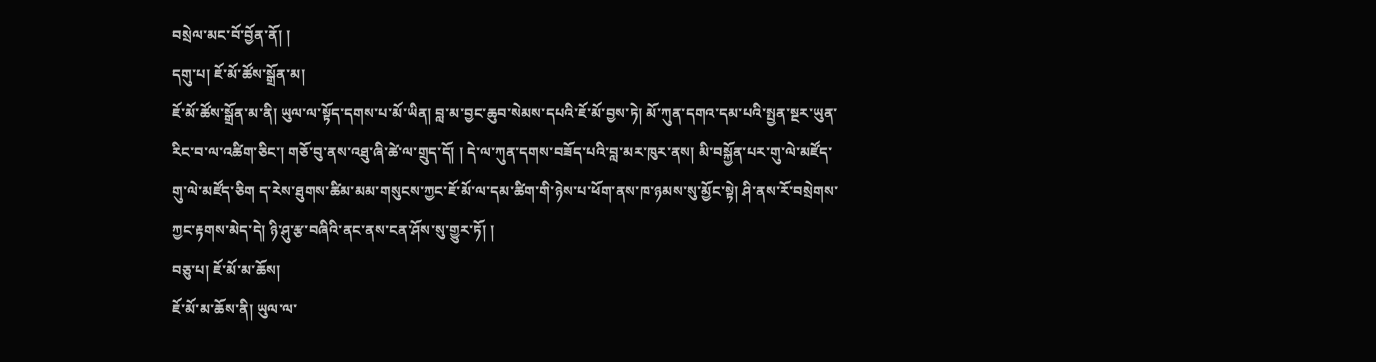བསྲེལ་མང་བོ་བྱོན་ནོ། །
དགུ་པ། ཇོ་མོ་ཚོས་སྒྲོན་མ།
ཇོ་མོ་ཚོས་སྒྲོན་མ་ནི། ཡུལ་ལ་སྟོད་དགས་པ་མོ་ཡིན། བླ་མ་བྱང་ཆུབ་སེམས་དཔའི་ཇོ་མོ་བྱས་ཏེ། མོ་ཀུན་དགའ་དམ་པའི་སྤྱན་སྔར་ཡུན་རིང་བ་ལ་འཚིག་ཅིང་། གཅོ་བུ་ནས་འཐུ་ཞི་ཚེ་ལ་གྲུད་དོ། ། དེ་ལ་ཀུན་དགས་བཟོད་པའི་བླ་མར་ཁུར་ནས། མི་བསྐྱོན་པར་གུ་ལེ་མཛོད་གུ་ལེ་མཛོད་ཅིག ད་རེས་ཐུགས་ཚིམ་མམ་གསུངས་ཀྱང་ཇོ་མོ་ལ་དམ་ཚིག་གི་ཉེས་པ་ཕོག་ནས་ཁ་ཉམས་སུ་མྱོང་སྟེ། ཤི་ནས་རོ་བསྲེགས་ཀྱང་རྟགས་མེད་དེ། ཉི་ཤུ་རྩ་བཞིའི་ནང་ནས་ངན་ཤོས་སུ་གྱུར་ཏོ། །
བཅུ་པ། ཇོ་མོ་མ་ཆོས།
ཇོ་མོ་མ་ཆོས་ནི། ཡུལ་ལ་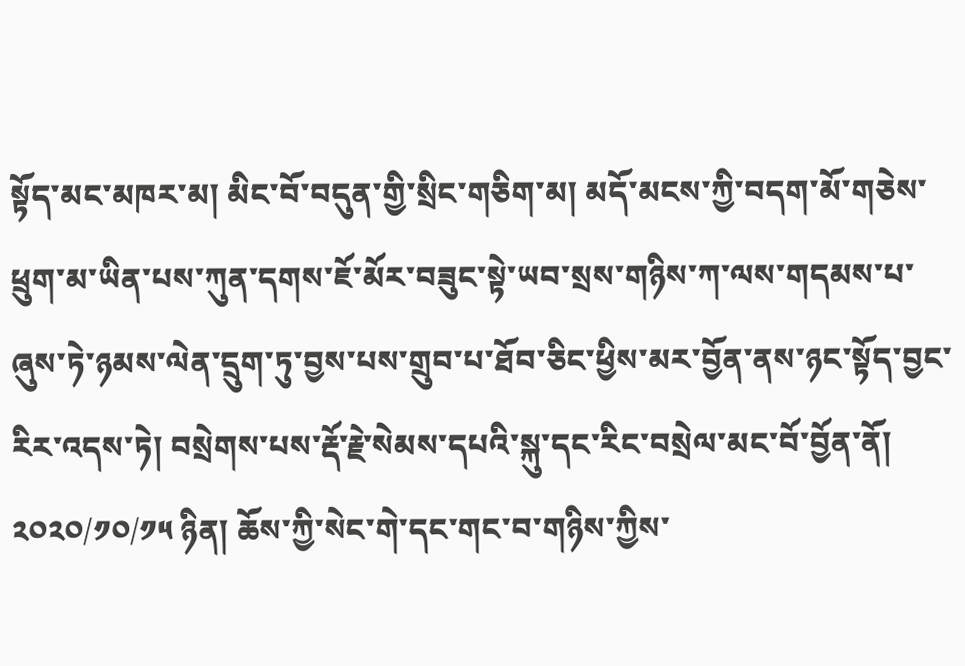སྟོད་མང་མཁར་མ། མིང་བོ་བདུན་གྱི་སྲིང་གཅིག་མ། མདོ་མངས་ཀྱི་བདག་མོ་གཅེས་ཕྲུག་མ་ཡིན་པས་ཀུན་དགས་ཇོ་མོར་བཟུང་སྟེ་ཡབ་སྲས་གཉིས་ཀ་ལས་གདམས་པ་ཞུས་ཏེ་ཉམས་ལེན་དྲུག་ཏུ་བྱས་པས་གྲུབ་པ་ཐོབ་ཅིང་ཕྱིས་མར་བྱོན་ནས་ཉང་སྟོད་བྱང་རིར་འདས་ཏེ། བསྲེགས་པས་རྡོ་རྗེ་སེམས་དཔའི་སྐུ་དང་རིང་བསྲེལ་མང་བོ་བྱོན་ནོ།
༢༠༢༠/༡༠/༡༥ ཉིན། ཆོས་ཀྱི་སེང་གེ་དང་གང་བ་གཉིས་ཀྱིས་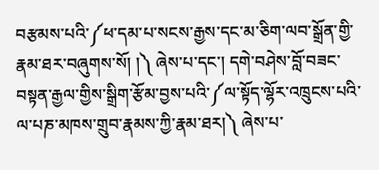བརྩམས་པའི་༼ཕ་དམ་པ་སངས་རྒྱས་དང་མ་ཅིག་ལབ་སྒྲོན་གྱི་རྣམ་ཐར་བཞུགས་སོ། །༽ ཞེས་པ་དང་། དགེ་བཤེས་བློ་བཟང་བསྟན་རྒྱལ་གྱིས་སྒྲིག་རྩོམ་བྱས་པའི་༼ལ་སྟོད་ལྷོར་འཁྲུངས་པའི་ལ་པཎ་མཁས་གྲུབ་རྣམས་ཀྱི་རྣམ་ཐར།༽ ཞེས་པ་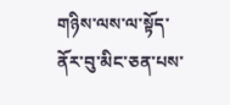གཉིས་ལས་ལ་སྟོད་ནོར་བུ་མིང་ཅན་པས་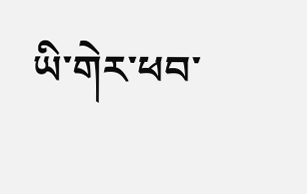ཡི་གེར་ཕབ་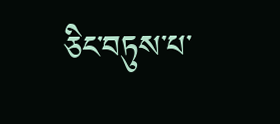ཅིང་བཏུས་པ་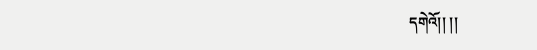དགེའོ།། །།